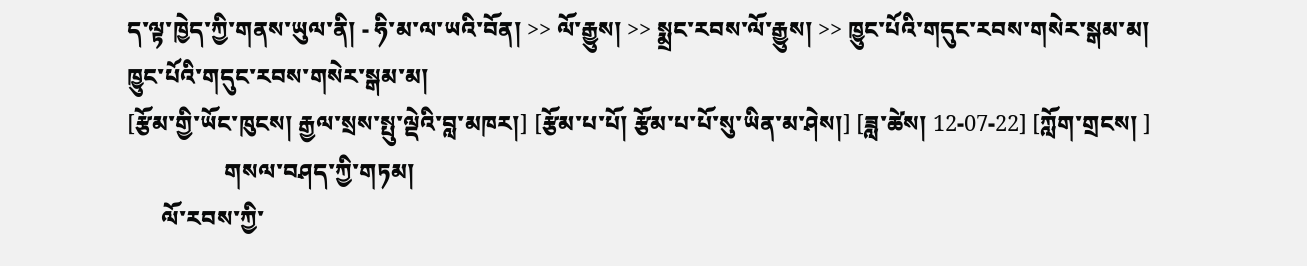ད་ལྟ་ཁྱེད་ཀྱི་གནས་ཡུལ་ནི། - ཧི་མ་ལ་ཡའི་བོན། >> ལོ་རྒྱུས། >> སྨྲང་རབས་ལོ་རྒྱུས། >> ཁྱུང་པོའི་གདུང་རབས་གསེར་སྒམ་མ།
ཁྱུང་པོའི་གདུང་རབས་གསེར་སྒམ་མ།
[རྩོམ་གྱི་ཡོང་ཁུངས། རྒྱལ་སྲས་སྤུ་ལྡེའི་བླ་མཁར།] [རྩོམ་པ་པོ། རྩོམ་པ་པོ་སུ་ཡིན་མ་ཤེས།] [ཟླ་ཚེས། 12-07-22] [ཀློག་གྲངས། ]
                 གསལ་བཤད་ཀྱི་གཏམ།
      ལོ་རབས་ཀྱི་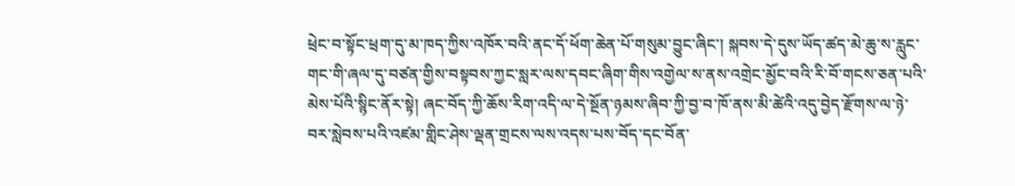ཕྲེང་བ་སྟོང་ཕྲག་དུ་མ་ཁད་ཀྱིས་འཁོར་བའི་ནང་དོ་ཕོག་ཆེན་པོ་གསུམ་བྱུང་ཞིང་། སྐབས་དེ་དུས་ཡོད་ཚད་མེ་ཆུ་ས་རླུང་གང་གི་ཞལ་དུ་བཙན་གྱིས་བསྟབས་ཀྱང་སླར་ལས་དབང་ཞིག་གིས་འགྱེལ་ས་ནས་འགྲེང་མྱོང་བའི་རི་བོ་གངས་ཅན་པའི་མེས་པོའི་སྙིང་ནོར་སྟེ། ཞང་བོད་ཀྱི་ཆོས་རིག་འདི་ལ་དེ་སྔོན་ཉམས་ཞིབ་ཀྱི་བྱ་བ་ཁོ་ནས་མི་ཚེའི་འདུ་བྱེད་རྫོགས་ལ་ཉེ་བར་སླེབས་པའི་འཛམ་གླིང་ཤེས་ལྡན་གྲངས་ལས་འདས་པས་བོད་དང་བོན་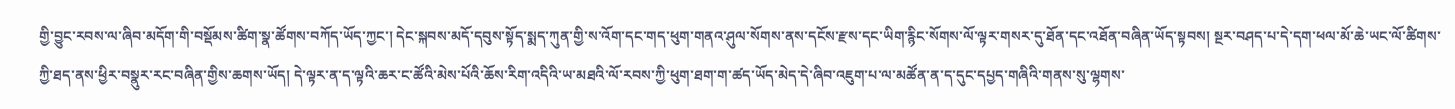གྱི་བྱུང་རབས་ལ་ཞིབ་མདོག་གི་བསྡོམས་ཚིག་སྣ་ཚོགས་བཀོད་ཡོད་ཀྱང་། དེང་སྐབས་མདོ་དབུས་སྟོད་སྨད་ཀུན་གྱི་ས་འོག་དང་གད་ཕུག་གནའ་ཤུལ་སོགས་ནས་དངོས་རྫས་དང་ཡིག་རྙིང་སོགས་ལོ་ལྟར་གསར་དུ་ཐོན་དང་འཐོན་བཞིན་ཡོད་སྟབས། སྔར་བཤད་པ་དེ་དག་ཕལ་མོ་ཆེ་ཡང་ལོ་ཚིགས་ཀྱི་ཐད་ནས་ཕྱིར་བསྣུར་རང་བཞིན་གྱིས་ཆགས་ཡོད། དེ་ལྟར་ན་ད་ལྟའི་ཆར་ང་ཚོའི་མེས་པོའི་ཆོས་རིག་འདིའི་ཡ་མཐའི་ལོ་རབས་ཀྱི་ཕུག་ཐག་ག་ཚད་ཡོད་མེད་དེ་ཞིབ་འཇུག་པ་ལ་མཚོན་ན་ད་དུང་དཔྱད་གཞིའི་གནས་སུ་ལྷགས་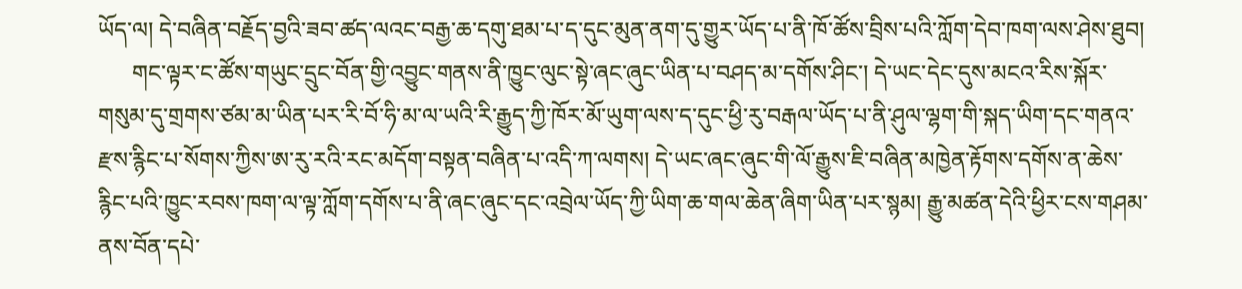ཡོད་ལ། དེ་བཞིན་བརྗོད་བྱའི་ཟབ་ཚད་ལའང་བརྒྱ་ཆ་དགུ་ཐམ་པ་ད་དུང་མུན་ནག་དུ་གྱུར་ཡོད་པ་ནི་ཁོ་ཚོས་བྲིས་པའི་ཀློག་དེབ་ཁག་ལས་ཤེས་ཐུབ།
      གང་ལྟར་ང་ཚོས་གཡུང་དྲུང་བོན་གྱི་འབྱུང་གནས་ནི་ཁྱུང་ལུང་སྟེ་ཞང་ཞུང་ཡིན་པ་བཤད་མ་དགོས་ཤིང་། དེ་ཡང་དེང་དུས་མངའ་རིས་སྐོར་གསུམ་དུ་གྲགས་ཙམ་མ་ཡིན་པར་རི་བོ་ཧི་མ་ལ་ཡའི་རི་རྒྱུད་ཀྱི་ཁོར་མོ་ཡུག་ལས་ད་དུང་ཕྱི་རུ་བརྒལ་ཡོད་པ་ནི་ཤུལ་ལྷག་གི་སྐད་ཡིག་དང་གནའ་རྫས་རྙིང་པ་སོགས་ཀྱིས་ཨ་རུ་རའི་རང་མདོག་བསྟན་བཞིན་པ་འདི་ཀ་ལགས། དེ་ཡང་ཞང་ཞུང་གི་ལོ་རྒྱུས་ཇི་བཞིན་མཁྱེན་རྟོགས་དགོས་ན་ཆེས་རྙིང་པའི་ཁྱུང་རབས་ཁག་ལ་ལྟ་ཀློག་དགོས་པ་ནི་ཞང་ཞུང་དང་འབྲེལ་ཡོད་ཀྱི་ཡིག་ཆ་གལ་ཆེན་ཞིག་ཡིན་པར་སྙམ། རྒྱུ་མཚན་དེའི་ཕྱིར་ངས་གཤམ་ནས་བོན་དཔེ་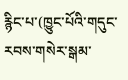རྙིང་པ་(ཁྱུང་པོའི་གདུང་རབས་གསེར་སྒམ་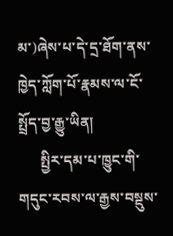མ་)ཞེས་པ་དེ་དྲ་ཐོག་ནས་ཁྱེད་ཀློག་པོ་རྣམས་ལ་ངོ་སྤྲོད་བྱ་རྒྱུ་ཡིན།
      སྤྱིར་དམ་པ་ཁྱུང་གི་གདུང་རབས་ལ་རྒྱས་བསྡུས་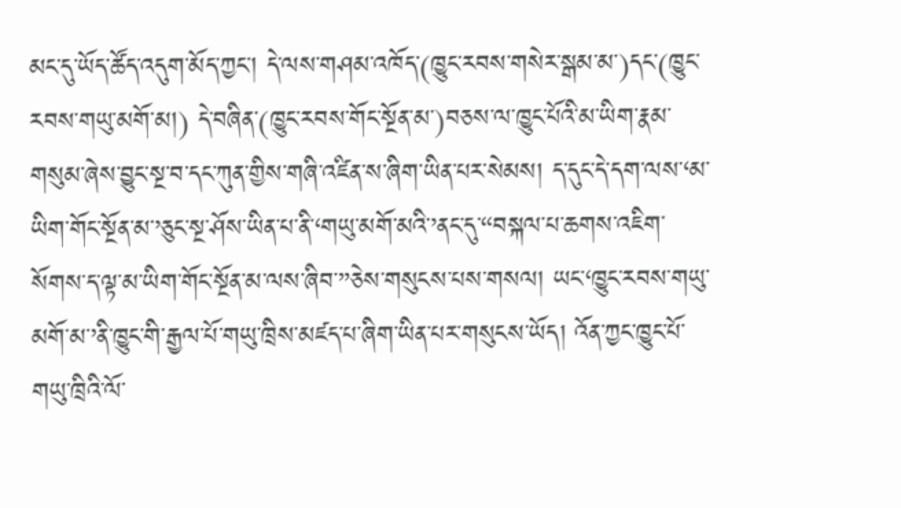མང་དུ་ཡོད་ཚོད་འདུག་མོད་ཀྱང་། དེ་ལས་གཤམ་འཁོད་(ཁྱུང་རབས་གསེར་སྒམ་མ་)དང་(ཁྱུང་རབས་གཡུ་མགོ་མ།) དེ་བཞིན་(ཁྱུང་རབས་གོང་སྔོན་མ་)བཅས་ལ་ཁྱུང་པོའི་མ་ཡིག་རྣམ་གསུམ་ཞེས་བྱུང་སྔ་བ་དང་ཀུན་གྱིས་གཞི་འཛིན་ས་ཞིག་ཡིན་པར་སེམས། ད་དུང་དེ་དག་ལས་‘མ་ཡིག་གོང་སྔོན་མ་’ཅུང་སྔ་ཤོས་ཡིན་པ་ནི་‘གཡུ་མགོ་མའི་’ནང་དུ་“བསྐལ་པ་ཆགས་འཇིག་སོགས་ད་ལྟ་མ་ཡིག་གོང་སྔོན་མ་ལས་ཞིབ་”ཅེས་གསུངས་པས་གསལ། ཡང་‘ཁྱུང་རབས་གཡུ་མགོ་མ་’ནི་ཁྱུང་གི་རྒྱལ་པོ་གཡུ་ཁྲིས་མཛད་པ་ཞིག་ཡིན་པར་གསུངས་ཡོད། འོན་ཀྱང་ཁྱུང་པོ་གཡུ་ཁྲིའི་ལོ་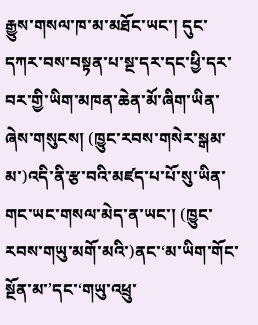རྒྱུས་གསལ་ཁ་མ་མཐོང་ཡང་། དུང་དཀར་བས་བསྟན་པ་སྔ་དར་དང་ཕྱི་དར་བར་གྱི་ཡིག་མཁན་ཆེན་མོ་ཞིག་ཡིན་ཞེས་གསུངས། (ཁྱུང་རབས་གསེར་སྒམ་མ་)འདི་ནི་རྩ་བའི་མཛད་པ་པོ་སུ་ཡིན་གང་ཡང་གསལ་མེད་ན་ཡང་། (ཁྱུང་རབས་གཡུ་མགོ་མའི་)ནང་‘མ་ཡིག་གོང་སྔོན་མ་’དང་‘གཡུ་འཕྲུ་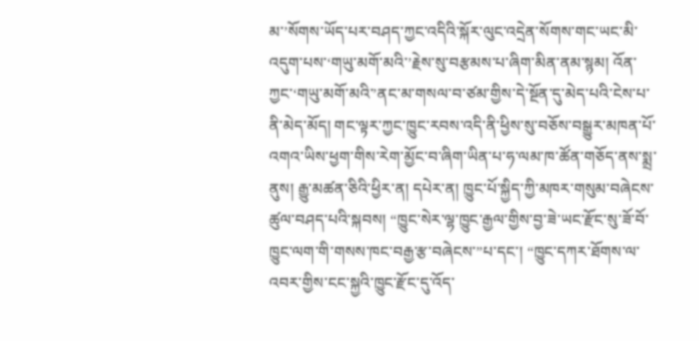མ་’སོགས་ཡོད་པར་བཤད་ཀྱང་འདིའི་སྐོར་ལུང་འདྲེན་སོགས་གང་ཡང་མི་འདུག་པས་‘གཡུ་མགོ་མའི་’རྗེས་སུ་བརྩམས་པ་ཞིག་མིན་ནམ་སྙམ། འོན་ཀྱང་‘གཡུ་མགོ་མའི་’ནང་མ་གསལ་བ་ཙམ་གྱིས་དེ་སྔོན་དུ་མེད་པའི་ངེས་པ་ནི་མེད་མོད། གང་ལྟར་ཀྱང་ཁྱུང་རབས་འདི་ནི་ཕྱིས་སུ་བཅོས་བསྒྱུར་མཁན་པོ་འགའ་ཡིས་ཕྱག་གིས་རེག་མྱོང་བ་ཞིག་ཡིན་པ་ཧ་ལམ་ཁ་ཚོན་གཅོད་ནས་སྨྲ་ནུས། རྒྱུ་མཚན་ཅིའི་ཕྱིར་ན། དཔེར་ན། ཁྱུང་པོ་སྐྱིད་ཀྱི་མཁར་གསུམ་བཞེངས་ཚུལ་བཤད་པའི་སྐབས། “ཁྱུང་སེར་ལྷ་ཁྱུང་རྒྱལ་གྱིས་བྱ་ཟེ་ཡང་རྫོང་སུ་ཟོ་བོ་ཁྱུང་ལག་གི་གསས་ཁང་བརྒྱ་རྩ་བཞེངས་”པ་དང་། “ཁྱུང་དཀར་ཐོགས་ལ་འབར་གྱིས་ངང་སྐྱའི་ཁྱུང་རྫོང་དུ་འོད་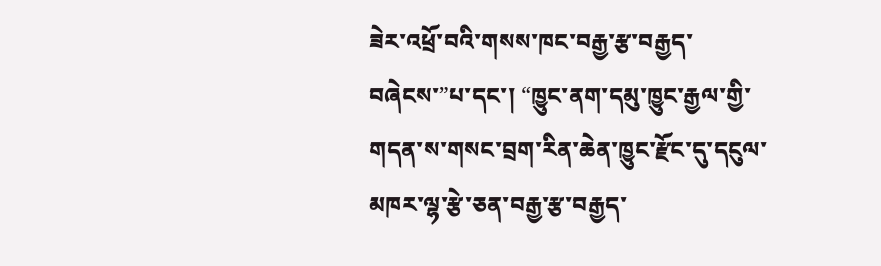ཟེར་འཕྲོ་བའི་གསས་ཁང་བརྒྱ་རྩ་བརྒྱད་བཞེངས་”པ་དང་། “ཁྱུང་ནག་དམུ་ཁྱུང་རྒྱལ་གྱི་གདན་ས་གསང་བྲག་རིན་ཆེན་ཁྱུང་རྫོང་དུ་དངུལ་མཁར་ལྷ་རྩེ་ཅན་བརྒྱ་རྩ་བརྒྱད་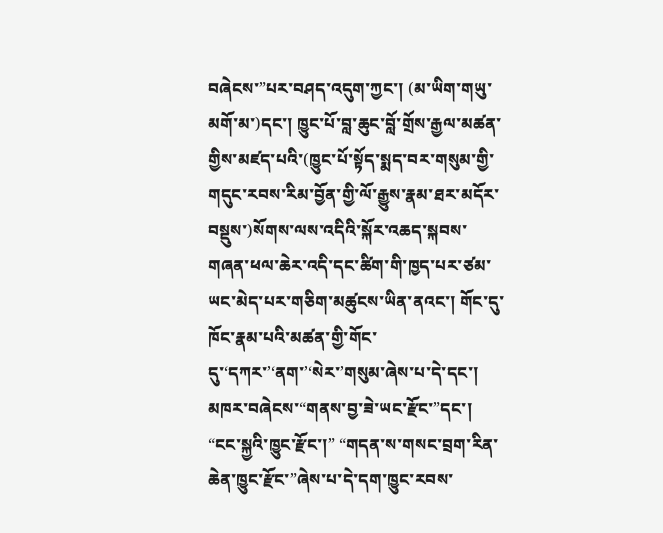བཞེངས་”པར་བཤད་འདུག་ཀྱང་། (མ་ཡིག་གཡུ་མགོ་མ་)དང་། ཁྱུང་པོ་བླ་ཆུང་བློ་གྲོས་རྒྱལ་མཚན་གྱིས་མཛད་པའི་(ཁྱུང་པོ་སྟོད་སྨད་བར་གསུམ་གྱི་གདུང་རབས་རིམ་བྱོན་གྱི་ལོ་རྒྱུས་རྣམ་ཐར་མདོར་བསྡུས་)སོགས་ལས་འདིའི་སྐོར་འཆད་སྐབས་གཞན་ཕལ་ཆེར་འདི་དང་ཚིག་གི་ཁྱད་པར་ཙམ་ཡང་མེད་པར་གཅིག་མཚུངས་ཡིན་ནའང་། གོང་དུ་ཁོང་རྣམ་པའི་མཚན་གྱི་གོང་དུ་‘དཀར་’‘ནག་’‘སེར་’གསུམ་ཞེས་པ་དེ་དང་། མཁར་བཞེངས་“གནས་བྱ་ཟེ་ཡང་རྫོང་”དང་། “ངང་སྐྱའི་ཁྱུང་རྫོང་།” “གདན་ས་གསང་བྲག་རིན་ཆེན་ཁྱུང་རྫོང་”ཞེས་པ་དེ་དག་ཁྱུང་རབས་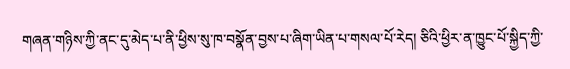གཞན་གཉིས་ཀྱི་ནང་དུ་མེད་པ་ནི་ཕྱིས་སུ་ཁ་བསྣོན་བྱས་པ་ཞིག་ཡིན་པ་གསལ་པོ་རེད། ཅིའི་ཕྱིར་ན་ཁྱུང་པོ་སྐྱིད་ཀྱི་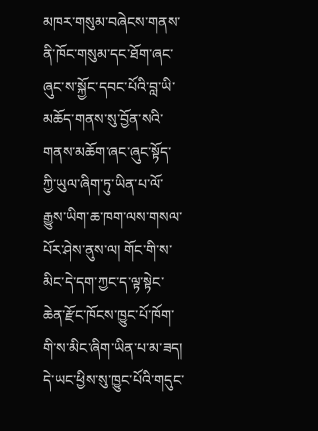མཁར་གསུམ་བཞེངས་གནས་ནི་ཁོང་གསུམ་དང་ཐོག་ཞང་ཞུང་ས་སྐྱོང་དབང་པོའི་བླ་ཡི་མཆོད་གནས་སུ་བྱོན་སའི་གནས་མཆོག་ཞང་ཞུང་སྟོད་ཀྱི་ཡུལ་ཞིག་ཏུ་ཡིན་པ་ལོ་རྒྱུས་ཡིག་ཆ་ཁག་ལས་གསལ་པོར་ཤེས་ནུས་ལ། གོང་གི་ས་མིང་དེ་དག་ཀྱང་ད་ལྟ་སྟེང་ཆེན་རྫོང་ཁོངས་ཁྱུང་པོ་ཁོག་གི་ས་མིང་ཞིག་ཡིན་པ་མ་ཟད། དེ་ཡང་ཕྱིས་སུ་ཁྱུང་པོའི་གདུང་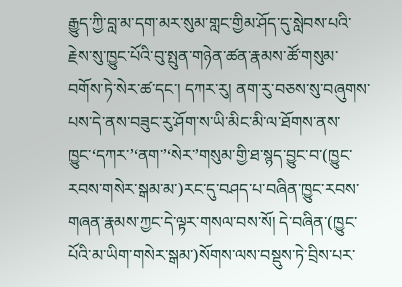རྒྱུད་ཀྱི་བླ་མ་དག་མར་སུམ་གླང་གྱིམ་ཤོད་དུ་སླེབས་པའི་རྗེས་སུ་ཁྱུང་པོའི་བུ་སྤུན་གཉེན་ཚན་རྣམས་ཚོ་གསུམ་བགོས་ཏེ་སེར་ཚ་དང་། དཀར་རུ། ནག་རུ་བཅས་སུ་བཞུགས་པས་དེ་ནས་བཟུང་རུ་ཤོག་ས་ཡི་མིང་མི་ལ་ཐོགས་ནས་ཁྱུང་‘དཀར་’‘ནག་’‘སེར་’གསུམ་གྱི་ཐ་སྙད་བྱུང་བ་(ཁྱུང་རབས་གསེར་སྒམ་མ་)རང་དུ་བཤད་པ་བཞིན་ཁྱུང་རབས་གཞན་རྣམས་ཀྱང་དེ་ལྟར་གསལ་བས་སོ། དེ་བཞིན་(ཁྱུང་པོའི་མ་ཡིག་གསེར་སྒམ་)སོགས་ལས་བསྡུས་ཏེ་བྲིས་པར་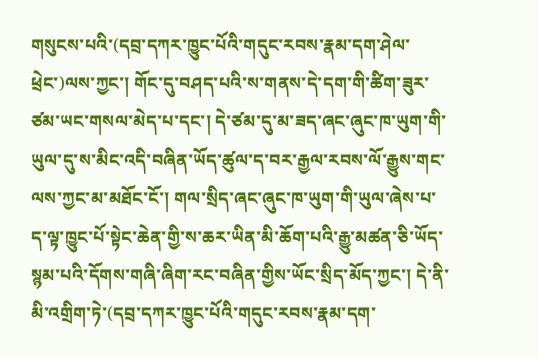གསུངས་པའི་(དབྲ་དཀར་ཁྱུང་པོའི་གདུང་རབས་རྣམ་དག་ཤེལ་ཕྲེང་)ལས་ཀྱང་། གོང་དུ་བཤད་པའི་ས་གནས་དེ་དག་གི་ཚིག་ཟུར་ཙམ་ཡང་གསལ་མེད་པ་དང་། དེ་ཙམ་དུ་མ་ཟད་ཞང་ཞུང་ཁ་ཡུག་གི་ཡུལ་དུ་ས་མིང་འདི་བཞིན་ཡོད་ཚུལ་ད་བར་རྒྱལ་རབས་ལོ་རྒྱུས་གང་ལས་ཀྱང་མ་མཐོང་ངོ་། གལ་སྲིད་ཞང་ཞུང་ཁ་ཡུག་གི་ཡུལ་ཞེས་པ་ད་ལྟ་ཁྱུང་པོ་སྟེང་ཆེན་གྱི་ས་ཆར་ཡིན་མི་ཆོག་པའི་རྒྱུ་མཚན་ཅི་ཡོད་སྙམ་པའི་དོགས་གཞི་ཞིག་རང་བཞིན་གྱིས་ཡོང་སྲིད་མོད་ཀྱང་། དེ་ནི་མི་འགྲིག་ཏེ་(དབྲ་དཀར་ཁྱུང་པོའི་གདུང་རབས་རྣམ་དག་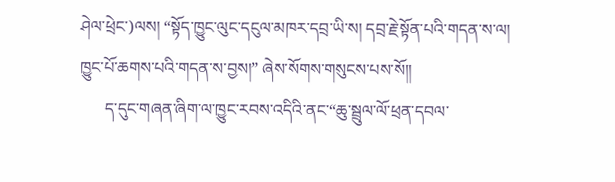ཤེལ་ཕྲེང་)ལས། “སྟོད་ཁྱུང་ལུང་དངུལ་མཁར་དབྲ་ཡི་ས། དབྲ་རྗེ་སྟོན་པའི་གདན་ས་ལ། ཁྱུང་པོ་ཆགས་པའི་གདན་ས་བྱས།” ཞེས་སོགས་གསུངས་པས་སོ།།
      ད་དུང་གཞན་ཞིག་ལ་ཁྱུང་རབས་འདིའི་ནང་“ཆུ་སྦྲུལ་ལོ་ཕྲན་དབལ་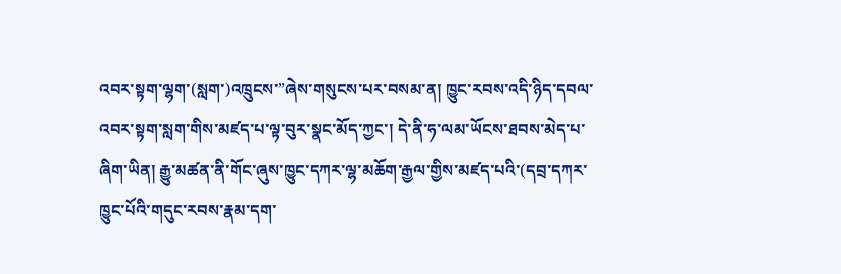འབར་སྟག་ལྷག་(སླག་)འཁྲུངས་”ཞེས་གསུངས་པར་བསམ་ན། ཁྱུང་རབས་འདི་ཉིད་དབལ་འབར་སྟག་སླག་གིས་མཛད་པ་ལྟ་བུར་སྣང་མོད་ཀྱང་། དེ་ནི་ཧ་ལམ་ཡོངས་ཐབས་མེད་པ་ཞིག་ཡིན། རྒྱུ་མཚན་ནི་གོང་ཞུས་ཁྱུང་དཀར་ལྷ་མཆོག་རྒྱལ་གྱིས་མཛད་པའི་(དབྲ་དཀར་ཁྱུང་པོའི་གདུང་རབས་རྣམ་དག་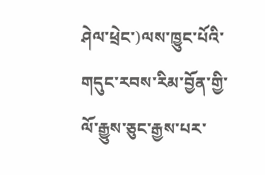ཤེལ་ཕྲེང་)ལས་ཁྱུང་པོའི་གདུང་རབས་རིམ་བྱོན་གྱི་ལོ་རྒྱུས་ཅུང་རྒྱས་པར་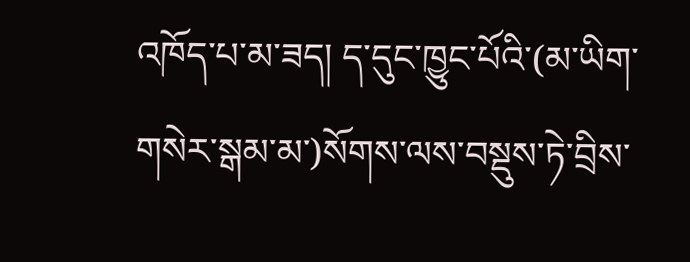འཁོད་པ་མ་ཟད། ད་དུང་ཁྱུང་པོའི་(མ་ཡིག་གསེར་སྒམ་མ་)སོགས་ལས་བསྡུས་ཏེ་བྲིས་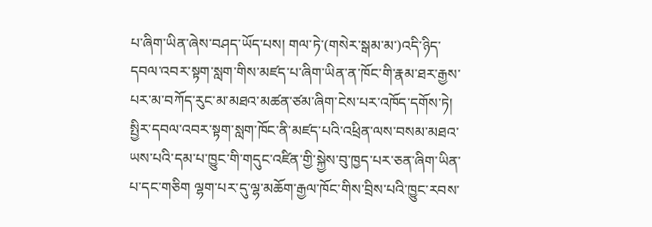པ་ཞིག་ཡིན་ཞེས་བཤད་ཡོད་པས། གལ་ཏེ་(གསེར་སྒམ་མ་)འདི་ཉིད་དབལ་འབར་སྟག་སླག་གིས་མཛད་པ་ཞིག་ཡིན་ན་ཁོང་གི་རྣམ་ཐར་རྒྱས་པར་མ་བཀོད་རུང་མ་མཐའ་མཚན་ཙམ་ཞིག་ངེས་པར་འཁོད་དགོས་ཏེ། སྤྱིར་དབལ་འབར་སྟག་སླག་ཁོང་ནི་མཛད་པའི་འཕྲིན་ལས་བསམ་མཐའ་ཡས་པའི་དམ་པ་ཁྱུང་གི་གདུང་འཛིན་གྱི་སྐྱེས་བུ་ཁྱད་པར་ཅན་ཞིག་ཡིན་པ་དང་གཅིག ལྷག་པར་དུ་ལྷ་མཆོག་རྒྱལ་ཁོང་གིས་བྲིས་པའི་ཁྱུང་རབས་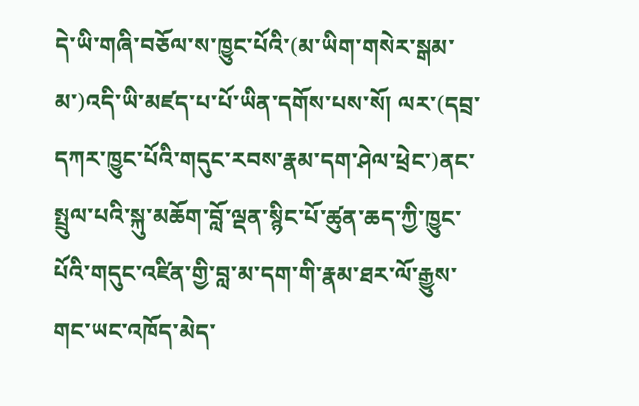དེ་ཡི་གཞི་བཅོལ་ས་ཁྱུང་པོའི་(མ་ཡིག་གསེར་སྒམ་མ་)འདི་ཡི་མཛད་པ་པོ་ཡིན་དགོས་པས་སོ། ལར་(དབྲ་དཀར་ཁྱུང་པོའི་གདུང་རབས་རྣམ་དག་ཤེལ་ཕྲེང་)ནང་སྤྲུལ་པའི་སྐུ་མཆོག་བློ་ལྡན་སྙིང་པོ་ཚུན་ཆད་ཀྱི་ཁྱུང་པོའི་གདུང་འཛིན་གྱི་བླ་མ་དག་གི་རྣམ་ཐར་ལོ་རྒྱུས་གང་ཡང་འཁོད་མེད་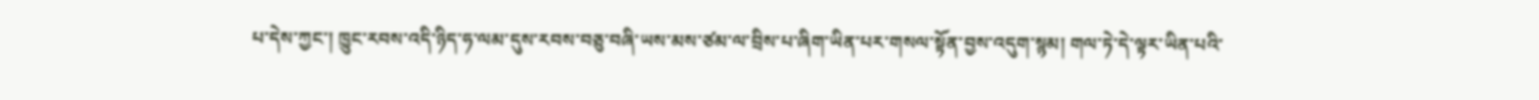པ་དེས་ཀྱང་། ཁྱུང་རབས་འདི་ཉིད་ཧ་ལམ་དུས་རབས་བཅུ་བཞི་ཡས་མས་ཙམ་ལ་བྲིས་པ་ཞིག་ཡིན་པར་གསལ་སྟོན་བྱས་འདུག་སྙམ། གལ་ཏེ་དེ་ལྟར་ཡིན་པའི་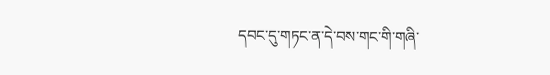དབང་དུ་གཏང་ན་དེ་བས་གང་གི་གཞི་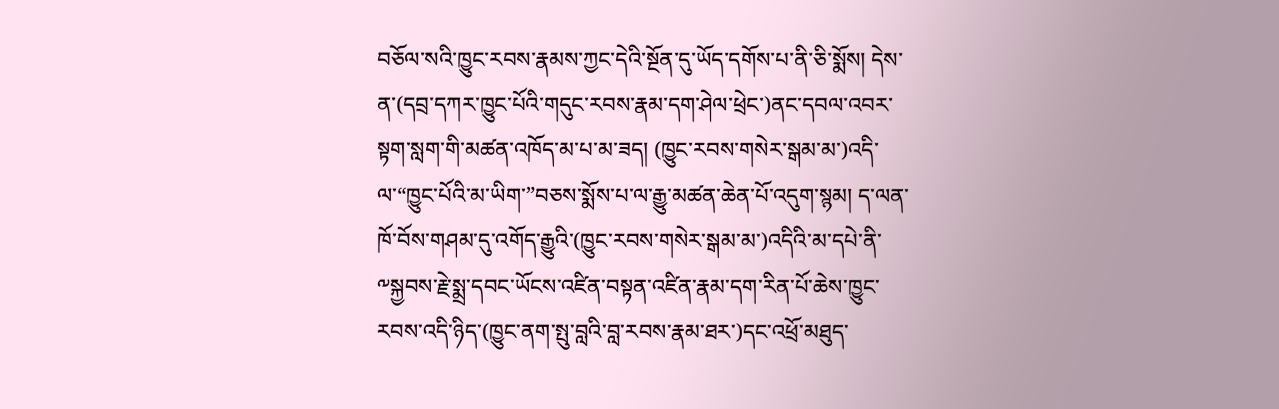བཅོལ་སའི་ཁྱུང་རབས་རྣམས་ཀྱང་དེའི་སྔོན་དུ་ཡོད་དགོས་པ་ནི་ཅི་སྨོས། དེས་ན་(དབྲ་དཀར་ཁྱུང་པོའི་གདུང་རབས་རྣམ་དག་ཤེལ་ཕྲེང་)ནང་དབལ་འབར་སྟག་སླག་གི་མཚན་འཁོད་མ་པ་མ་ཟད། (ཁྱུང་རབས་གསེར་སྒམ་མ་)འདི་ལ་“ཁྱུང་པོའི་མ་ཡིག་”བཅས་སྨོས་པ་ལ་རྒྱུ་མཚན་ཆེན་པོ་འདུག་སྙམ། ད་ལན་ཁོ་བོས་གཤམ་དུ་འགོད་རྒྱུའི་(ཁྱུང་རབས་གསེར་སྒམ་མ་)འདིའི་མ་དཔེ་ནི་༸སྐྱབས་རྗེ་སྨྲ་དབང་ཡོངས་འཛིན་བསྟན་འཛིན་རྣམ་དག་རིན་པོ་ཆེས་ཁྱུང་རབས་འདི་ཉིད་(ཁྱུང་ནག་སྤུ་བླའི་བླ་རབས་རྣམ་ཐར་)དང་འཕྲོ་མཐུད་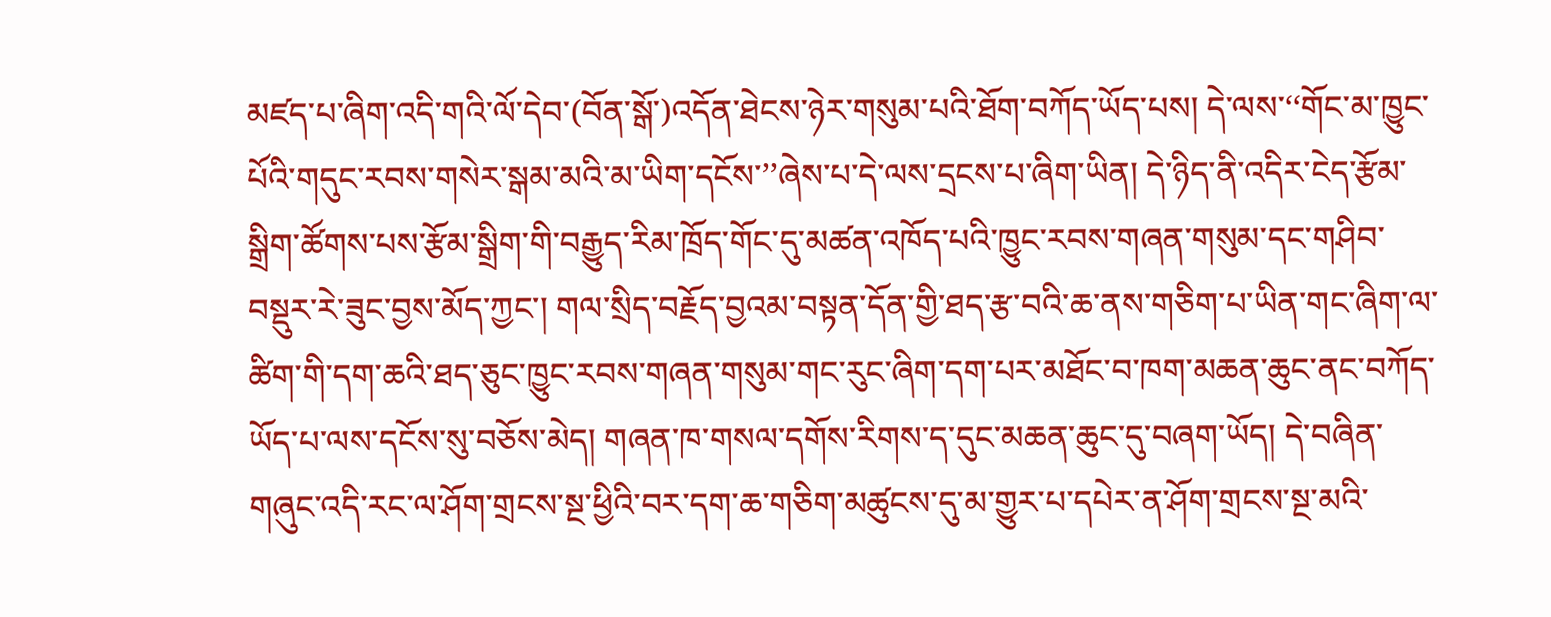མཛད་པ་ཞིག་འདི་གའི་ལོ་དེབ་(བོན་སྒོ་)འདོན་ཐེངས་ཉེར་གསུམ་པའི་ཐོག་བཀོད་ཡོད་པས། དེ་ལས་‘‘གོང་མ་ཁྱུང་པོའི་གདུང་རབས་གསེར་སྒམ་མའི་མ་ཡིག་དངོས་’’ཞེས་པ་དེ་ལས་དྲངས་པ་ཞིག་ཡིན། དེ་ཉིད་ནི་འདིར་ངེད་རྩོམ་སྒྲིག་ཚོགས་པས་རྩོམ་སྒྲིག་གི་བརྒྱུད་རིམ་ཁྲོད་གོང་དུ་མཚན་འཁོད་པའི་ཁྱུང་རབས་གཞན་གསུམ་དང་གཤིབ་བསྡུར་རེ་ཟུང་བྱས་མོད་ཀྱང་། གལ་སྲིད་བརྗོད་བྱའམ་བསྟན་དོན་གྱི་ཐད་རྩ་བའི་ཆ་ནས་གཅིག་པ་ཡིན་གང་ཞིག་ལ་ཚིག་གི་དག་ཆའི་ཐད་ཅུང་ཁྱུང་རབས་གཞན་གསུམ་གང་རུང་ཞིག་དག་པར་མཐོང་བ་ཁག་མཆན་ཆུང་ནང་བཀོད་ཡོད་པ་ལས་དངོས་སུ་བཅོས་མེད། གཞན་ཁ་གསལ་དགོས་རིགས་ད་དུང་མཆན་ཆུང་དུ་བཞག་ཡོད། དེ་བཞིན་གཞུང་འདི་རང་ལ་ཤོག་གྲངས་སྔ་ཕྱིའི་བར་དག་ཆ་གཅིག་མཚུངས་དུ་མ་གྱུར་པ་དཔེར་ན་ཤོག་གྲངས་སྔ་མའི་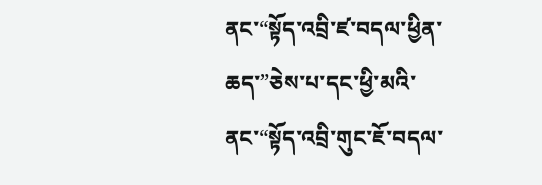ནང་“སྟོད་འབྲི་ཛ་བདལ་ཕྱིན་ཆད་”ཅེས་པ་དང་ཕྱི་མའི་ནང་“སྟོད་འབྲི་གུང་ཇོ་བདལ་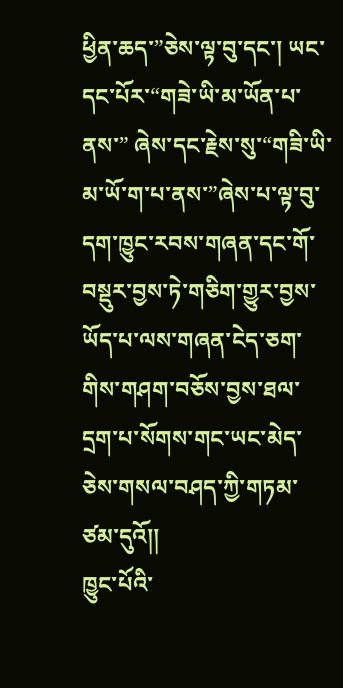ཕྱིན་ཆད་”ཅེས་ལྟ་བུ་དང་། ཡང་དང་པོར་“གཟེ་ཡི་མ་ཡོན་པ་ནས་” ཞེས་དང་རྗེས་སུ་“གཟི་ཡི་མ་ཡོ་ག་པ་ནས་”ཞེས་པ་ལྟ་བུ་དག་ཁྱུང་རབས་གཞན་དང་གོ་བསྡུར་བྱས་ཏེ་གཅིག་གྱུར་བྱས་ཡོད་པ་ལས་གཞན་ངེད་ཅག་གིས་གཤག་བཅོས་བྱས་ཐལ་དྲག་པ་སོགས་གང་ཡང་མེད་ཅེས་གསལ་བཤད་ཀྱི་གཏམ་ཙམ་དུའོ།།
ཁྱུང་པོའི་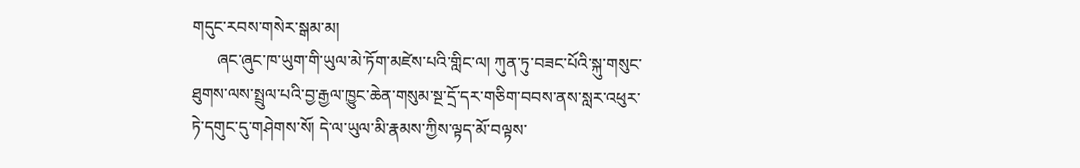གདུང་རབས་གསེར་སྒམ་མ།
      ཞང་ཞུང་ཁ་ཡུག་གི་ཡུལ་མེ་ཏོག་མཛེས་པའི་གླིང་ལ། ཀུན་ཏུ་བཟང་པོའི་སྐུ་གསུང་ཐུགས་ལས་སྤྲུལ་པའི་བྱ་རྒྱལ་ཁྱུང་ཆེན་གསུམ་སྔ་དྲོ་དར་གཅིག་བབས་ནས་སླར་འཕུར་ཏེ་དགུང་དུ་གཤེགས་སོ། དེ་ལ་ཡུལ་མི་རྣམས་ཀྱིས་ལྟད་མོ་བལྟས་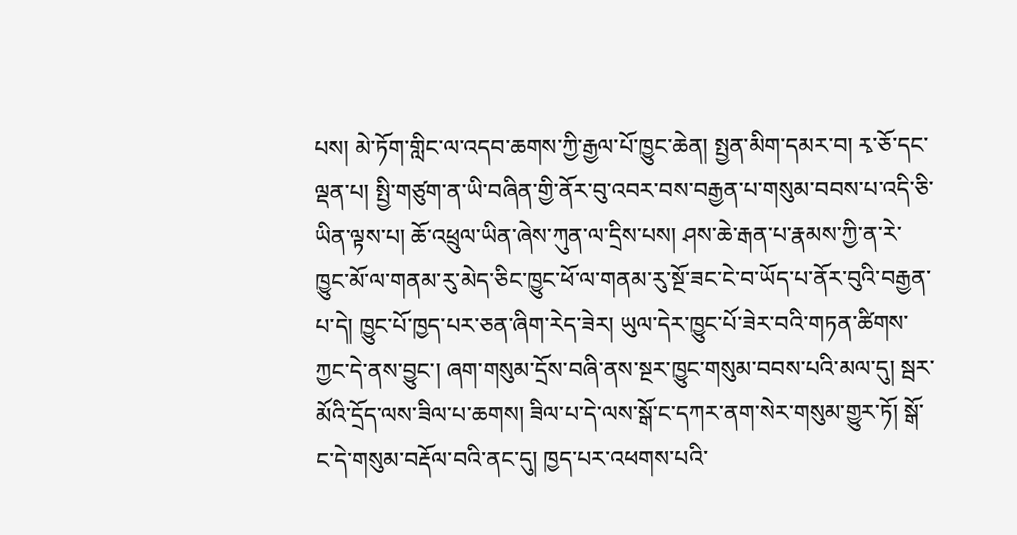པས། མེ་ཏོག་གླིང་ལ་འདབ་ཆགས་ཀྱི་རྒྱལ་པོ་ཁྱུང་ཆེན། སྤྱན་མིག་དམར་བ། རྭ་ཅོ་དང་ལྡན་པ། སྤྱི་གཙུག་ན་ཡི་བཞིན་གྱི་ནོར་བུ་འབར་བས་བརྒྱན་པ་གསུམ་བབས་པ་འདི་ཅི་ཡིན་ལྟས་པ། ཆོ་འཕྲུལ་ཡིན་ཞེས་ཀུན་ལ་དྲིས་པས། ཤས་ཆེ་རྒན་པ་རྣམས་ཀྱི་ན་རེ་ཁྱུང་མོ་ལ་གནམ་རུ་མེད་ཅིང་ཁྱུང་ཕོ་ལ་གནམ་རུ་སྔོ་ཟང་ངེ་བ་ཡོད་པ་ནོར་བུའི་བརྒྱན་པ་དེ། ཁྱུང་པོ་ཁྱད་པར་ཅན་ཞིག་རེད་ཟེར། ཡུལ་དེར་ཁྱུང་པོ་ཟེར་བའི་གཏན་ཚིགས་ཀྱང་དེ་ནས་བྱུང་། ཞག་གསུམ་དྲོས་བཞི་ནས་སྔར་ཁྱུང་གསུམ་བབས་པའི་མལ་དུ། སྦར་མོའི་དྲོད་ལས་ཟིལ་པ་ཆགས། ཟིལ་པ་དེ་ལས་སྒོ་ང་དཀར་ནག་སེར་གསུམ་གྱུར་ཏོ། སྒོ་ང་དེ་གསུམ་བརྡོལ་བའི་ནང་དུ། ཁྱད་པར་འཕགས་པའི་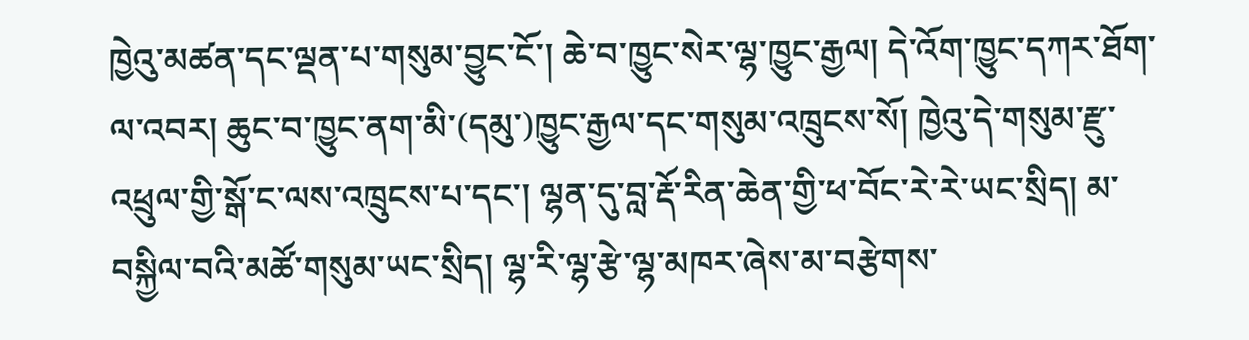ཁྱེའུ་མཚན་དང་ལྡན་པ་གསུམ་བྱུང་ངོ་། ཆེ་བ་ཁྱུང་སེར་ལྷ་ཁྱུང་རྒྱལ། དེ་འོག་ཁྱུང་དཀར་ཐོག་ལ་འབར། ཆུང་བ་ཁྱུང་ནག་མི་(དམུ་)ཁྱུང་རྒྱལ་དང་གསུམ་འཁྲུངས་སོ། ཁྱེའུ་དེ་གསུམ་རྫུ་འཕྲུལ་གྱི་སྒོ་ང་ལས་འཁྲུངས་པ་དང་། ལྷན་དུ་བླ་རྡོ་རིན་ཆེན་གྱི་ཕ་བོང་རེ་རེ་ཡང་སྲིད། མ་བསྐྱིལ་བའི་མཚོ་གསུམ་ཡང་སྲིད། ལྷ་རི་ལྷ་རྩེ་ལྷ་མཁར་ཞེས་མ་བརྩེགས་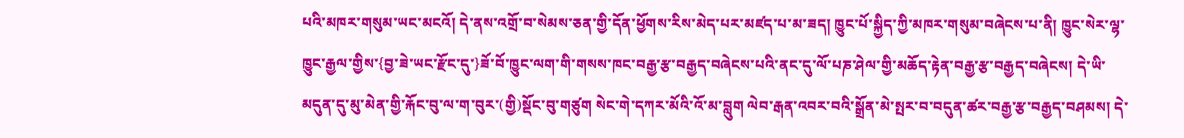པའི་མཁར་གསུམ་ཡང་མངའོ། དེ་ནས་འགྲོ་བ་སེམས་ཅན་གྱི་དོན་ཕྱོགས་རིས་མེད་པར་མཛད་པ་མ་ཟད། ཁྱུང་པོ་སྐྱིད་ཀྱི་མཁར་གསུམ་བཞེངས་པ་ནི། ཁྱུང་སེར་ལྷ་ཁྱུང་རྒྱལ་གྱིས་{བྱ་ཟེ་ཡང་རྫོང་དུ་}ཟོ་བོ་ཁྱུང་ལག་གི་གསས་ཁང་བརྒྱ་རྩ་བརྒྱད་བཞེངས་པའི་ནང་དུ་ལོ་པཎ་ཤེལ་གྱི་མཆོད་རྟེན་བརྒྱ་རྩ་བརྒྱད་བཞེངས། དེ་ཡི་མདུན་དུ་མུ་མེན་གྱི་རྐོང་བུ་ལ་ག་བུར་(གྱི)སྡོང་བུ་གཙུག སེང་གེ་དཀར་མོའི་འོ་མ་བླུག ལེབ་རྒན་འབར་བའི་སྒྲོན་མེ་སྤར་བ་བདུན་ཚར་བརྒྱ་རྩ་བརྒྱད་བཤམས། དེ་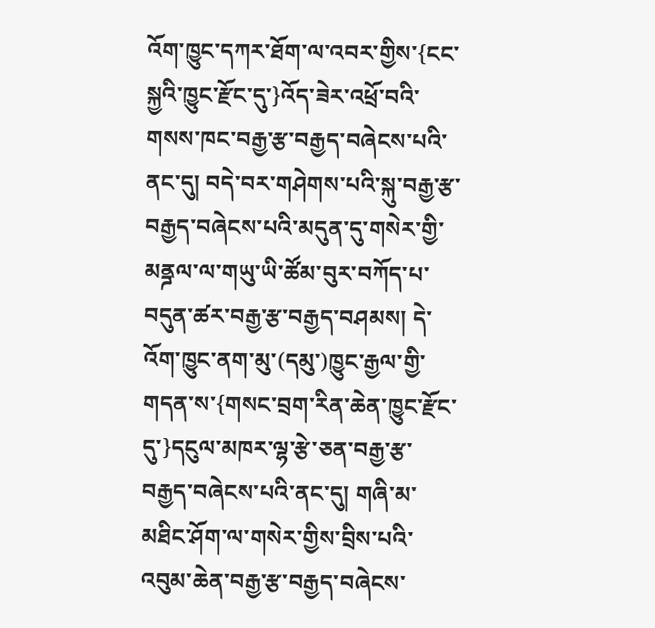འོག་ཁྱུང་དཀར་ཐོག་ལ་འབར་གྱིས་{ངང་སྐྱའི་ཁྱུང་རྫོང་དུ་}འོད་ཟེར་འཕྲོ་བའི་གསས་ཁང་བརྒྱ་རྩ་བརྒྱད་བཞེངས་པའི་ནང་དུ། བདེ་བར་གཤེགས་པའི་སྐུ་བརྒྱ་རྩ་བརྒྱད་བཞེངས་པའི་མདུན་དུ་གསེར་གྱི་མནྜལ་ལ་གཡུ་ཡི་ཚོམ་བུར་བཀོད་པ་བདུན་ཚར་བརྒྱ་རྩ་བརྒྱད་བཤམས། དེ་འོག་ཁྱུང་ནག་མུ་(དམུ་)ཁྱུང་རྒྱལ་གྱི་གདན་ས་{གསང་བྲག་རིན་ཆེན་ཁྱུང་རྫོང་དུ་}དངུལ་མཁར་ལྷ་རྩེ་ཅན་བརྒྱ་རྩ་བརྒྱད་བཞེངས་པའི་ནང་དུ། གཞི་མ་མཐིང་ཤོག་ལ་གསེར་གྱིས་བྲིས་པའི་འབུམ་ཆེན་བརྒྱ་རྩ་བརྒྱད་བཞེངས་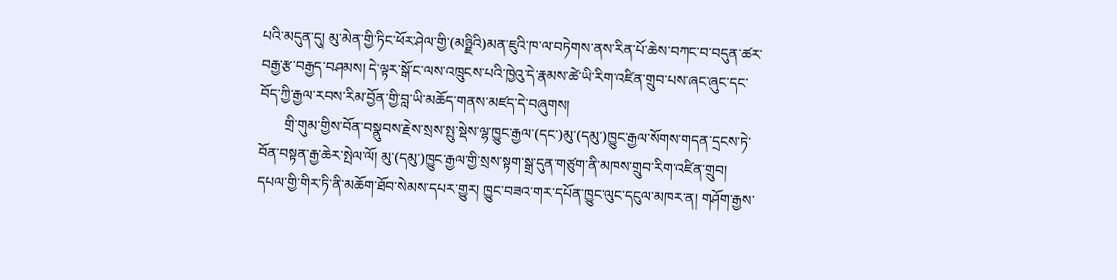པའི་མདུན་དུ། མུ་མེན་གྱི་ཏིང་ཕོར་ཤེལ་གྱི་(མཉྗིའི)མན་ཇུའི་ཁ་ལ་བཏེགས་ནས་རིན་པོ་ཆེས་བཀང་བ་བདུན་ཚར་བརྒྱ་རྩ་བརྒྱད་བཤམས། དེ་ལྟར་སྒོ་ང་ལས་འཁྲུངས་པའི་ཁྱེའུ་དེ་རྣམས་ཚེ་ཡི་རིག་འཛིན་གྲུབ་པས་ཞང་ཞུང་དང་བོད་ཀྱི་རྒྱལ་རབས་རིམ་བྱོན་གྱི་བླ་ཡི་མཆོད་གནས་མཛད་དེ་བཞུགས།
       གྲི་གུམ་གྱིས་བོན་བསྣུབས་རྗེས་སྲས་སྤུ་སྡེས་ལྷ་ཁྱུང་རྒྱལ་(དང་)མུ་(དམུ་)ཁྱུང་རྒྱལ་སོགས་གདན་དྲངས་ཏེ་བོན་བསྟན་རྒྱ་ཆེར་སྤེལ་ལོ། མུ་(དམུ་)ཁྱུང་རྒྱལ་གྱི་སྲས་སྟག་སྒྲ་དུན་གཙུག་ནི་མཁས་གྲུབ་རིག་འཛིན་གྲུབ། དཔལ་གྱི་གིར་ཏི་ནི་མཆོག་ཐོབ་སེམས་དཔར་གྱུར། ཁྱུང་བཟའ་གར་དཔོན་ཁྱུང་ལུང་དངུལ་མཁར་ན། གཤོག་རྒྱས་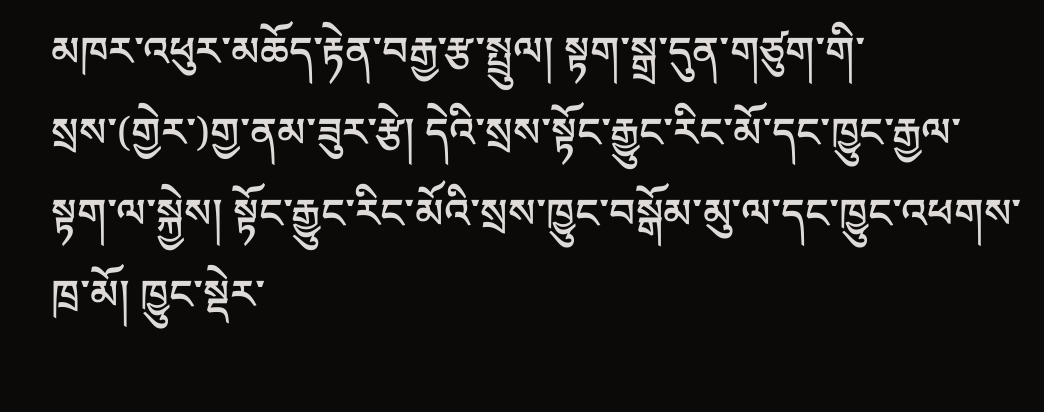མཁར་འཕུར་མཆོད་རྟེན་བརྒྱ་རྩ་སྤྲུལ། སྟག་སྒྲ་དུན་གཙུག་གི་སྲས་(གྱེར་)གྱ་ནམ་ཟུར་རྩེ། དེའི་སྲས་སྟོང་རྒྱུང་རིང་མོ་དང་ཁྱུང་རྒྱལ་སྟག་ལ་སྐྱེས། སྟོང་རྒྱུང་རིང་མོའི་སྲས་ཁྱུང་བསྒོམ་མུ་ལ་དང་ཁྱུང་འཕགས་ཁྲ་མོ། ཁྱུང་སྡེར་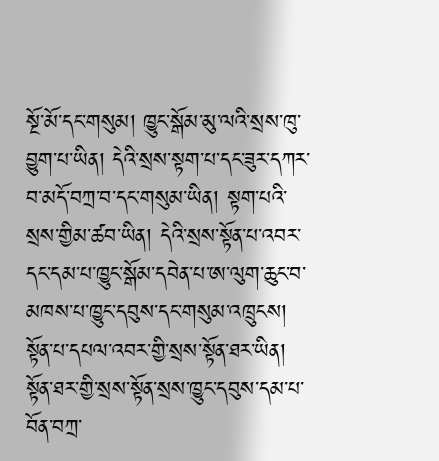སྔོ་མོ་དང་གསུམ། ཁྱུང་སྒོམ་མུ་ལའི་སྲས་ཁུ་བྱུག་པ་ཡིན། དེའི་སྲས་སྟག་པ་དང་ཟུར་དཀར་བ་མདོ་བཀྲ་བ་དང་གསུམ་ཡིན། སྟག་པའི་སྲས་གྱིམ་ཚབ་ཡིན། དེའི་སྲས་སྟོན་པ་འབར་དང་དམ་པ་ཁྱུང་སྒོམ་དབེན་པ་ཨ་ལུག་ཆུང་བ་མཁས་པ་ཁྱུང་དབུས་དང་གསུམ་འཁྲུངས། སྟོན་པ་དཔལ་འབར་གྱི་སྲས་སྟོན་ཐར་ཡིན། སྟོན་ཐར་གྱི་སྲས་སྟོན་སྲས་ཁྱུང་དབུས་དམ་པ་བོན་བཀྲ་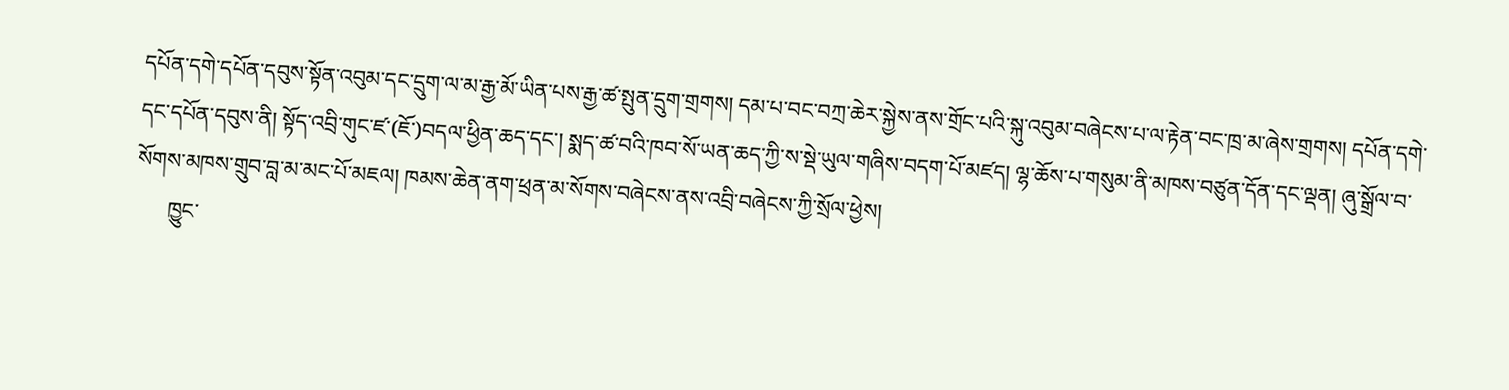དཔོན་དགེ་དཔོན་དབུས་སྟོན་འབུམ་དང་དྲུག་ལ་མ་རྒྱ་མོ་ཡིན་པས་རྒྱ་ཚ་སྤུན་དྲུག་གྲགས། དམ་པ་བང་བཀྲ་ཆེར་སྐྱེས་ནས་གྲོང་པའི་སྐུ་འབུམ་བཞེངས་པ་ལ་རྟེན་བང་ཁྲ་མ་ཞེས་གྲགས། དཔོན་དགེ་དང་དཔོན་དབུས་ནི། སྟོད་འབྲི་གུང་ཛ་(ཇོ་)བདལ་ཕྱིན་ཆད་དང་། སྨད་ཚ་བའི་ཁབ་སོ་ཡན་ཆད་ཀྱི་ས་སྡེ་ཡུལ་གཞིས་བདག་པོ་མཛད། ལྷ་ཆོས་པ་གསུམ་ནི་མཁས་བཙུན་དོན་དང་ལྡན། ཞུ་སྒྲོལ་བ་སོགས་མཁས་གྲུབ་བླ་མ་མང་པོ་མཇལ། ཁམས་ཆེན་ནག་ཕྲན་མ་སོགས་བཞེངས་ནས་འབྲི་བཞེངས་ཀྱི་སྲོལ་ཕྱེས།
      ཁྱུང་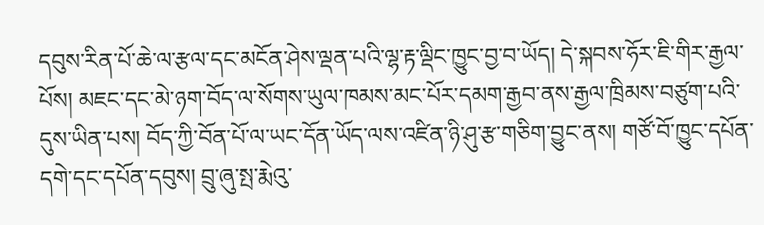དབུས་རིན་པོ་ཆེ་ལ་རྩལ་དང་མངོན་ཤེས་ལྡན་པའི་ལྷ་རྟ་ལྡིང་ཁྱུང་བྱ་བ་ཡོད། དེ་སྐབས་ཧོར་ཇི་གིར་རྒྱལ་པོས། མཇང་དང་མེ་ཉག་བོད་ལ་སོགས་ཡུལ་ཁམས་མང་པོར་དམག་རྒྱབ་ནས་རྒྱལ་ཁྲིམས་བཙུག་པའི་དུས་ཡིན་པས། བོད་ཀྱི་བོན་པོ་ལ་ཡང་དོན་ཡོད་ལས་འཛིན་ཉི་ཤུ་རྩ་གཅིག་བྱུང་ནས། གཙོ་བོ་ཁྱུང་དཔོན་དགེ་དང་དཔོན་དབུས། བྲུ་ཞུ་སྤ་རྨེའུ་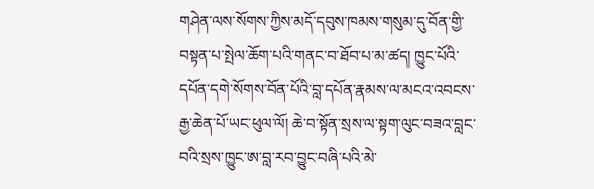གཤེན་ལས་སོགས་ཀྱིས་མདོ་དབུས་ཁམས་གསུམ་དུ་བོན་གྱི་བསྟན་པ་སྤེལ་ཆོག་པའི་གནང་བ་ཐོབ་པ་མ་ཚད། ཁྱུང་པོའི་དཔོན་དགེ་སོགས་བོན་པོའི་བླ་དཔོན་རྣམས་ལ་མངའ་འབངས་རྒྱ་ཆེན་པོ་ཡང་ཕུལ་ལོ། ཆེ་བ་སྟོན་སྲས་ལ་སྟག་ལུང་བཟའ་བླང་བའི་སྲས་ཁྱུང་ཨ་བླ་རབ་བྱུང་བཞི་པའི་མེ་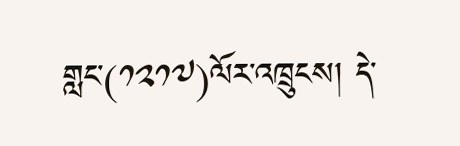གླང་(༡༢༡༧)ལོར་འཁྲུངས། དེ་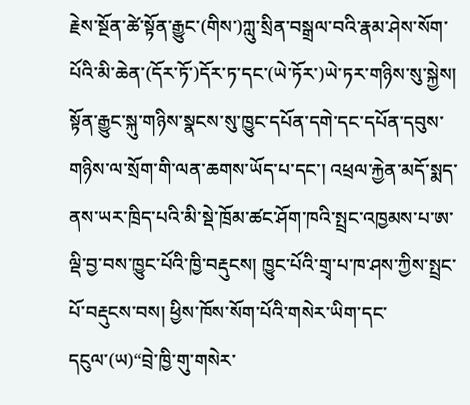རྗེས་སྔོན་ཚེ་སྟོན་རྒྱུང་(གིས་)ཀླུ་སྲིན་བསྒྲལ་བའི་རྣམ་ཤེས་སོག་པོའི་མི་ཆེན་(དོར་ཏོ་)དོར་ཏ་དང་(ཡེ་ཏོར་)ཡེ་ཏར་གཉིས་སུ་སྐྱེས། སྟོན་རྒྱུང་སྐུ་གཉིས་སྣངས་སུ་ཁྱུང་དཔོན་དགེ་དང་དཔོན་དབུས་གཉིས་ལ་སྲོག་གི་ལན་ཆགས་ཡོད་པ་དང་། འཕྲལ་རྐྱེན་མདོ་སྨད་ནས་ཡར་ཁྲིད་པའི་མི་སྡེ་ཁྲོམ་ཚང་ཤོག་ཁའི་སྤྲང་འཁྱམས་པ་ཨ་ལྡི་བྱ་བས་ཁྱུང་པོའི་ཁྱི་བརྡུངས། ཁྱུང་པོའི་གྲྭ་པ་ཁ་ཤས་ཀྱིས་སྤྲང་པོ་བརྡུངས་བས། ཕྱིས་ཁོས་སོག་པོའི་གསེར་ཡིག་དང་དངུལ་(ཡ)“བྲེ་ཁྱི་གུ་གསེར་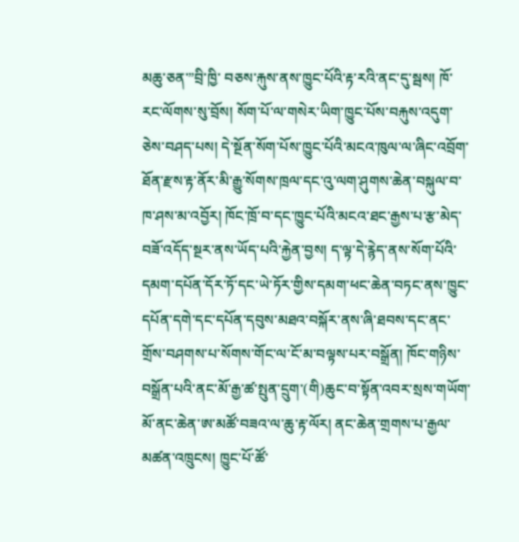མཆུ་ཅན་”བྲི་ཁྱི་ བཅས་རྐུས་ནས་ཁྱུང་པོའི་རྟ་རའི་ནང་དུ་སྦས། ཁོ་རང་ལོགས་སུ་བྲོས། སོག་པོ་ལ་གསེར་ཡིག་ཁྱུང་པོས་བརྐུས་འདུག་ཅེས་བཤད་པས། དེ་སྔོན་སོག་པོས་ཁྱུང་པོའི་མངའ་ཁུལ་ལ་ཞིང་འབྲོག་ཐོན་རྫས་རྟ་ནོར་མི་རྒྱུ་སོགས་ཁྲལ་དང་འུ་ལག་ཤུགས་ཆེན་བསྐུལ་བ་ཁ་ཤས་མ་འབྱོར། ཁོང་ཁྲོ་བ་དང་ཁྱུང་པོའི་མངའ་ཐང་རྒྱས་པ་རྩ་མེད་བཟོ་འདོད་སྔར་ནས་ཡོད་པའི་རྐྱེན་བྱས། ད་ལྟ་དེ་རྙེད་ནས་སོག་པོའི་དམག་དཔོན་དོར་ཏོ་དང་ཡེ་ཏོར་གྱིས་དམག་ཕང་ཆེན་བཏང་ནས་ཁྱུང་དཔོན་དགེ་དང་དཔོན་དབུས་མཐའ་བསྐོར་ནས་ཞི་ཐབས་དང་ནང་གྲོས་བཤགས་པ་སོགས་གོང་ལ་ངོ་མ་བལྟས་པར་བསྒྲོན། ཁོང་གཉིས་བསྒྲོན་པའི་ནང་མོ་རྒྱ་ཚ་སྤུན་དྲུག་(གི)ཆུང་བ་སྟོན་འབར་སྲས་གཡོག་མོ་ནང་ཆེན་ཨ་མཚོ་བཟའ་ལ་ཆུ་རྟ་ལོར། ནང་ཆེན་གྲགས་པ་རྒྱལ་མཚན་འཁྲུངས། ཁྱུང་པོ་ཚོ་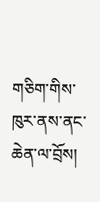གཅིག་གིས་ཁུར་ནས་ནང་ཆེན་ལ་བྲོས།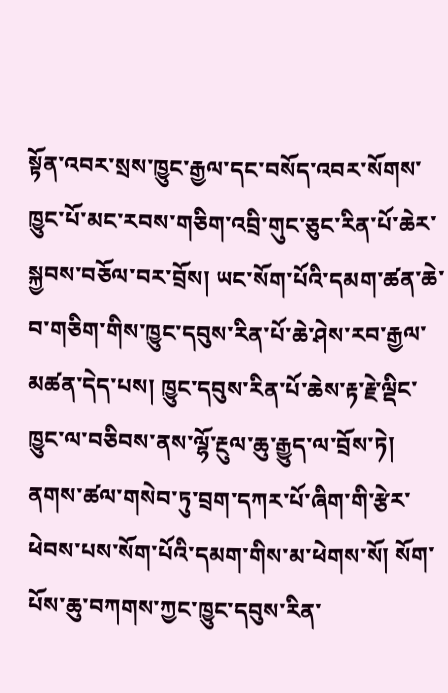སྟོན་འབར་སྲས་ཁྱུང་རྒྱལ་དང་བསོད་འབར་སོགས་ཁྱུང་པོ་མང་རབས་གཅིག་འབྲི་གུང་ཅུང་རིན་པོ་ཆེར་སྐྱབས་བཅོལ་བར་བྲོས། ཡང་སོག་པོའི་དམག་ཚན་ཆེ་བ་གཅིག་གིས་ཁྱུང་དབུས་རིན་པོ་ཆེ་ཤེས་རབ་རྒྱལ་མཚན་དེད་པས། ཁྱུང་དབུས་རིན་པོ་ཆེས་རྟ་རྗེ་ལྡིང་ཁྱུང་ལ་བཅིབས་ནས་ལྷོ་རྔུལ་ཆུ་རྒྱུད་ལ་བྲོས་ཏེ། ནགས་ཚལ་གསེབ་ཏུ་བྲག་དཀར་པོ་ཞིག་གི་རྩེར་ཕེབས་པས་སོག་པོའི་དམག་གིས་མ་ཕེགས་སོ། སོག་པོས་ཆུ་བཀགས་ཀྱང་ཁྱུང་དབུས་རིན་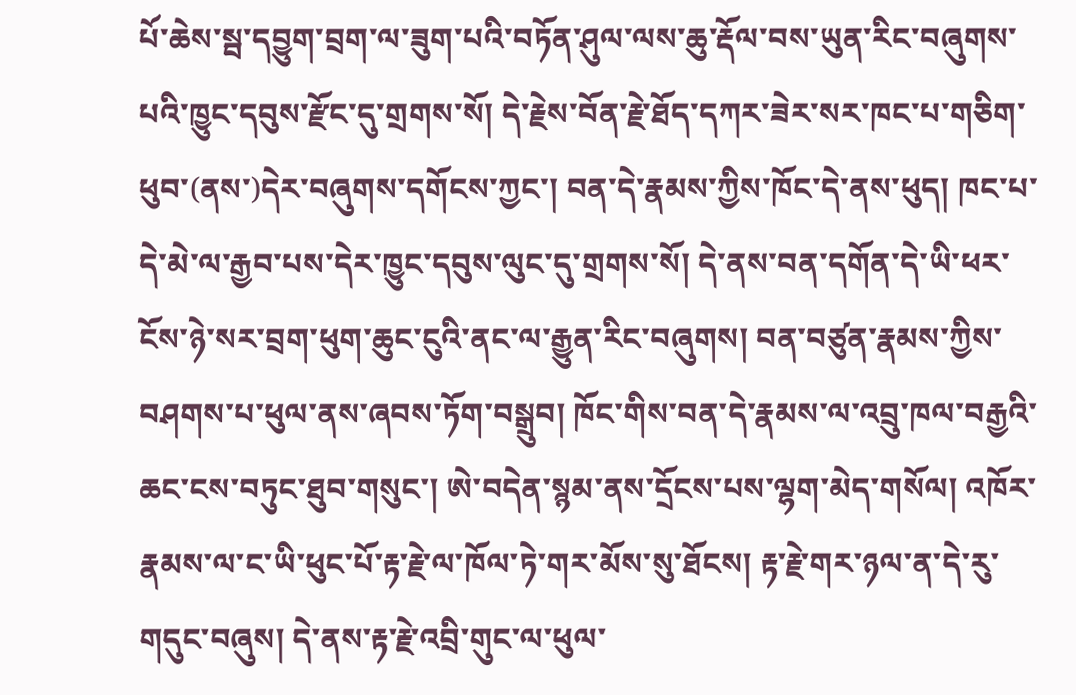པོ་ཆེས་སྦ་དབྱུག་བྲག་ལ་ཟུག་པའི་བཏོན་ཤུལ་ལས་ཆུ་རྡོལ་བས་ཡུན་རིང་བཞུགས་པའི་ཁྱུང་དབུས་རྫོང་དུ་གྲགས་སོ། དེ་རྗེས་བོན་རྗེ་ཐོད་དཀར་ཟེར་སར་ཁང་པ་གཅིག་ཕུབ་(ནས་)དེར་བཞུགས་དགོངས་ཀྱང་། བན་དེ་རྣམས་ཀྱིས་ཁོང་དེ་ནས་ཕུད། ཁང་པ་དེ་མེ་ལ་རྒྱབ་པས་དེར་ཁྱུང་དབུས་ལུང་དུ་གྲགས་སོ། དེ་ནས་བན་དགོན་དེ་ཡི་ཕར་ངོས་ཉེ་སར་བྲག་ཕུག་ཆུང་ངུའི་ནང་ལ་རྒྱུན་རིང་བཞུགས། བན་བཙུན་རྣམས་ཀྱིས་བཤགས་པ་ཕུལ་ནས་ཞབས་ཏོག་བསྒྲུབ། ཁོང་གིས་བན་དེ་རྣམས་ལ་འབྲུ་ཁལ་བརྒྱའི་ཆང་ངས་བཏུང་ཐུབ་གསུང་། ཨེ་བདེན་སྙམ་ནས་དྲོངས་པས་ལྷག་མེད་གསོལ། འཁོར་རྣམས་ལ་ང་ཡི་ཕུང་པོ་རྟ་རྗེ་ལ་ཁོལ་ཏེ་གར་མོས་སུ་ཐོངས། རྟ་རྗེ་གར་ཉལ་ན་དེ་རུ་གདུང་བཞུས། དེ་ནས་རྟ་རྗེ་འབྲི་གུང་ལ་ཕུལ་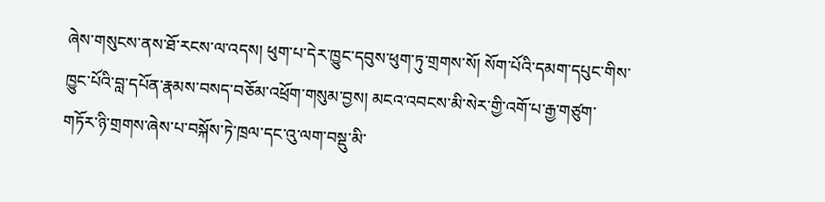ཞེས་གསུངས་ནས་ཐོ་རངས་ལ་འདས། ཕུག་པ་དེར་ཁྱུང་དབུས་ཕུག་ཏུ་གྲགས་སོ། སོག་པོའི་དམག་དཔུང་གིས་ཁྱུང་པོའི་བླ་དཔོན་རྣམས་བསད་བཅོམ་འཕྲོག་གསུམ་བྱས། མངའ་འབངས་མི་སེར་གྱི་འགོ་པ་རྒྱ་གཙུག་གཏོར་ཉི་གྲགས་ཞེས་པ་བསྐོས་ཏེ་ཁྲལ་དང་འུ་ལག་བསྡུ་མི་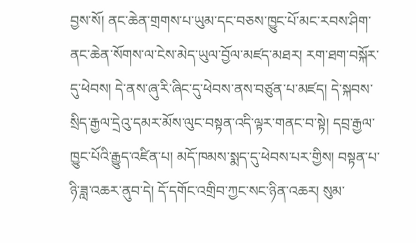བྱས་སོ། ནང་ཆེན་གྲགས་པ་ཡུམ་དང་བཅས་ཁྱུང་པོ་མང་རབས་ཤིག་ནང་ཆེན་སོགས་ལ་ངེས་མེད་ཡུལ་བྱོལ་མཛད་མཐར། རག་ཐག་བསྐོར་དུ་ཕེབས། དེ་ནས་ཞུ་རི་ཞིང་དུ་ཕེབས་ནས་བཙུན་པ་མཛད། དེ་སྐབས་སྲིད་རྒྱལ་དྲེའུ་དམར་མོས་ལུང་བསྟན་འདི་ལྟར་གནང་བ་སྟེ། དབྲ་རྒྱལ་ཁྱུང་པོའི་རྒྱུད་འཛིན་པ། མདོ་ཁམས་སྨད་དུ་ཕེབས་པར་གྱིས། བསྟན་པ་ཉི་ཟླ་འཆར་ནུབ་དེ། དོ་དགོང་འགྲིབ་ཀྱང་སང་ཉིན་འཆར། སུམ་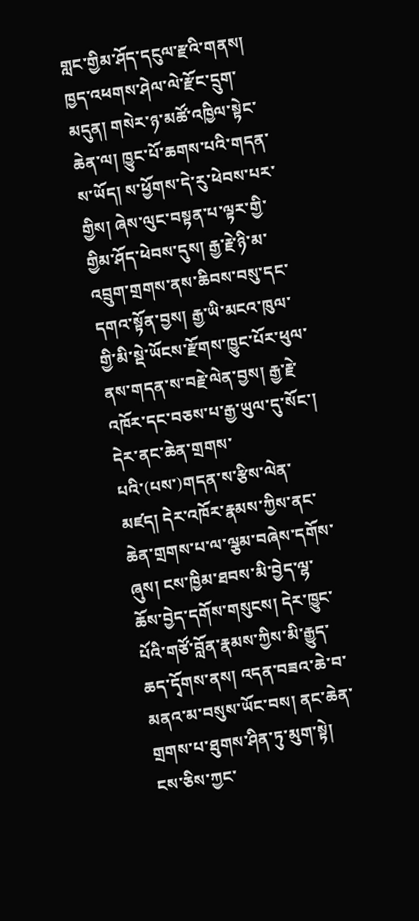གླང་གྱིམ་ཤོད་དངུལ་རྫའི་གནས། ཁྱད་འཕགས་ཤེལ་ལེ་རྫོང་དྲུག་མདུན། གསེར་ཉ་མཚོ་འཁྱིལ་སྟེང་ཆེན་ལ། ཁྱུང་པོ་ཆགས་པའི་གདན་ས་ཡོད། ས་ཕྱོགས་དེ་རུ་ཕེབས་པར་གྱིས། ཞེས་ལུང་བསྟན་པ་ལྟར་གྱི་གྱིམ་ཤོད་ཕེབས་དུས། རྒྱ་རྗེ་ཉི་མ་འབྲུག་གྲགས་ནས་ཆིབས་བསུ་དང་དགའ་སྟོན་བྱས། རྒྱ་ཡི་མངའ་ཁུལ་གྱི་མི་སྡེ་ཡོངས་རྫོགས་ཁྱུང་པོར་ཕུལ་ནས་གདན་ས་བརྗེ་ལེན་བྱས། རྒྱ་རྗེ་འཁོར་དང་བཅས་པ་རྒྱ་ཡུལ་དུ་སོང་། དེར་ནང་ཆེན་གྲགས་པའི་(པས་)གདན་ས་རྩིས་ལེན་མཛད། དེར་འཁོར་རྣམས་ཀྱིས་ནང་ཆེན་གྲགས་པ་ལ་ལྕམ་བཞེས་དགོས་ཞུས། ངས་ཁྱིམ་ཐབས་མི་བྱེད་ལྷ་ཆོས་བྱེད་དགོས་གསུངས། དེར་ཁྱུང་པོའི་གཙོ་བློན་རྣམས་ཀྱིས་མི་རྒྱུད་ཆད་དྭོགས་ནས། འདན་བཟའ་ཆེ་བ་མནའ་མ་བསུས་ཡོང་བས། ནང་ཆེན་གྲགས་པ་ཐུགས་ཤིན་ཏུ་མུག་སྟེ། ངས་ཅིས་ཀྱང་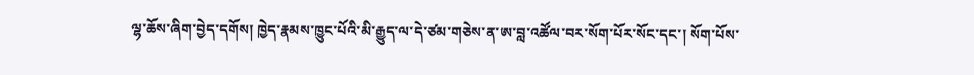ལྷ་ཆོས་ཞིག་བྱེད་དགོས། ཁྱེད་རྣམས་ཁྱུང་པོའི་མི་རྒྱུད་ལ་དེ་ཙམ་གཅེས་ན་ཨ་བླ་འཚོལ་བར་སོག་པོར་སོང་དང་། སོག་པོས་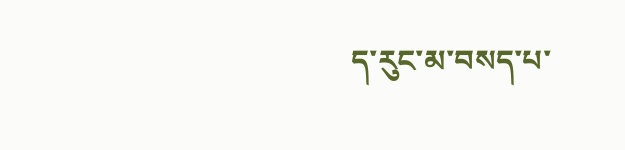ད་རུང་མ་བསད་པ་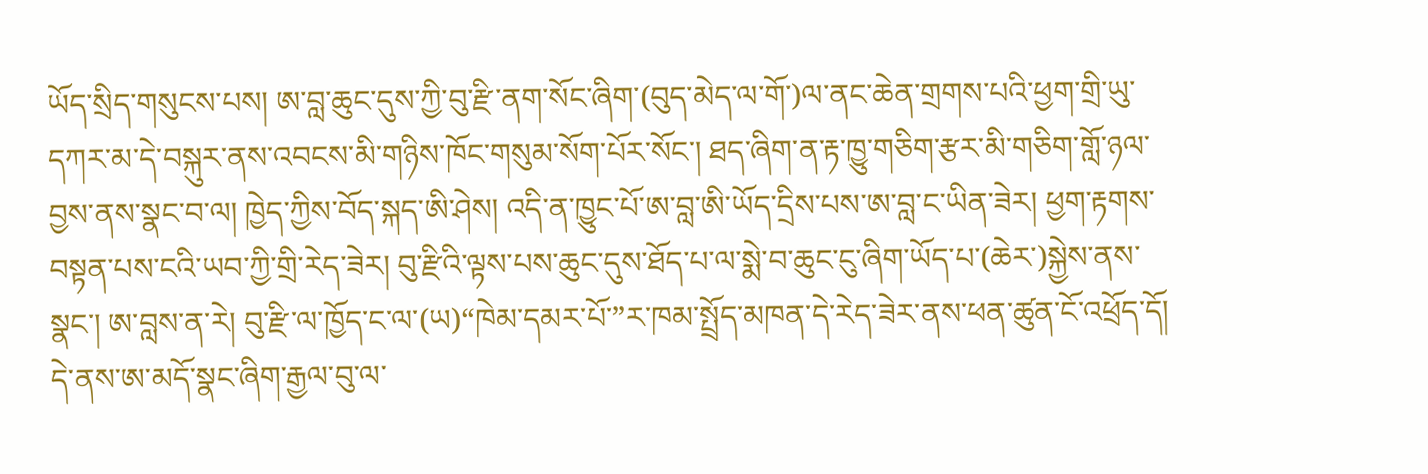ཡོད་སྲིད་གསུངས་པས། ཨ་བླ་ཆུང་དུས་ཀྱི་བུ་རྫི་ནག་སོང་ཞིག་(བུད་མེད་ལ་གོ་)ལ་ནང་ཆེན་གྲགས་པའི་ཕྱག་གྲི་ཡུ་དཀར་མ་དེ་བསྐུར་ནས་འབངས་མི་གཉིས་ཁོང་གསུམ་སོག་པོར་སོང་། ཐད་ཞིག་ན་རྟ་ཁྱུ་གཅིག་རྩར་མི་གཅིག་གློ་ཉལ་བྱས་ནས་སྣང་བ་ལ། ཁྱེད་ཀྱིས་བོད་སྐད་ཨི་ཤེས། འདི་ན་ཁྱུང་པོ་ཨ་བླ་ཨི་ཡོད་དྲིས་པས་ཨ་བླ་ང་ཡིན་ཟེར། ཕྱག་རྟགས་བསྟན་པས་ངའི་ཡབ་ཀྱི་གྲི་རེད་ཟེར། བུ་རྫིའི་ལྟས་པས་ཆུང་དུས་ཐོད་པ་ལ་སྨེ་བ་ཆུང་ངུ་ཞིག་ཡོད་པ་(ཆེར་)སྐྱེས་ནས་སྣང་། ཨ་བླས་ན་རེ། བུ་རྫི་ལ་ཁྱོད་ང་ལ་(ཡ)“ཁེམ་དམར་པོ་”ར་ཁམ་སྤྲོད་མཁན་དེ་རེད་ཟེར་ནས་ཕན་ཚུན་ངོ་འཕྲོད་དོ། དེ་ནས་ཨ་མདོ་སྣང་ཞིག་རྒྱལ་བུ་ལ་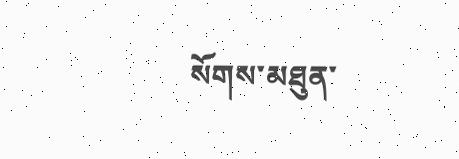སོགས་མཐུན་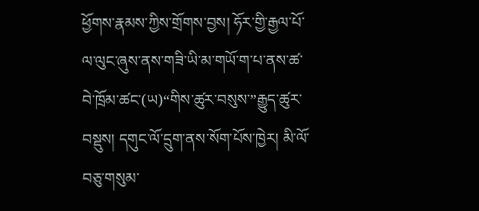ཕྱོགས་རྣམས་ཀྱིས་གྲོགས་བྱས། ཧོར་གྱི་རྒྱལ་པོ་ལ་ལུང་ཞུས་ནས་གཟི་ཡི་མ་གཡོ་ག་པ་ནས་ཚ་བེ་ཁྲོམ་ཚང་(ཡ)“གིས་ཚུར་བསུས་”རྒྱུད་ཚུར་བསྡུས། དགུང་ལོ་དྲུག་ནས་སོག་པོས་ཁྱེར། མི་ལོ་བཅུ་གསུམ་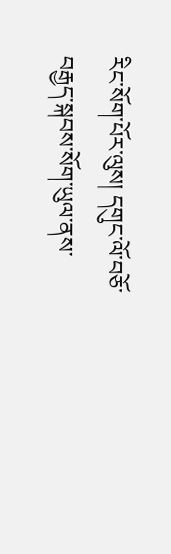རིང་སོག་པོར་ལུས། དགུང་ལོ་བཅོ་བརྒྱད་སྐབས་སོག་ཡུལ་ནས་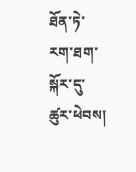ཐོན་ཏེ་རག་ཐག་སྐོར་དུ་ཚུར་ཕེབས།